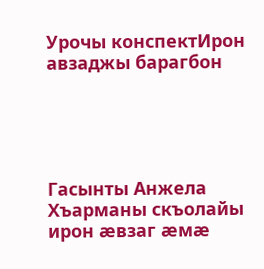Урочы конспектИрон авзаджы барагбон





Гасынты Анжела
Хъарманы скъолайы ирон æвзаг æмæ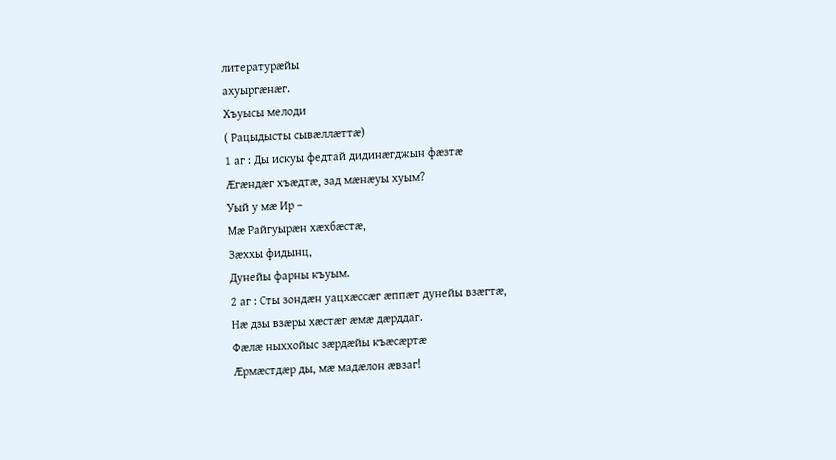литературæйы
ахуыргæнæг.
Хъуысы мелоди
( Рацыдысты сывæллæттæ)
1 аг : Ды искуы федтай дидинæгджын фæзтæ
Æгæндæг хъæдтæ, зад мæнæуы хуым?
Уый у мæ Ир –
Мæ Райгуырæн хæхбæстæ,
Зæххы фидынц,
Дунейы фарны къуым.
2 аг : Сты зондæн уацхæссæг æппæт дунейы взæгтæ,
Нæ дзы взæры хæстæг æмæ дæрддаг.
Фæлæ ныххойыс зæрдæйы къæсæртæ
Æрмæстдæр ды, мæ мадæлон æвзаг!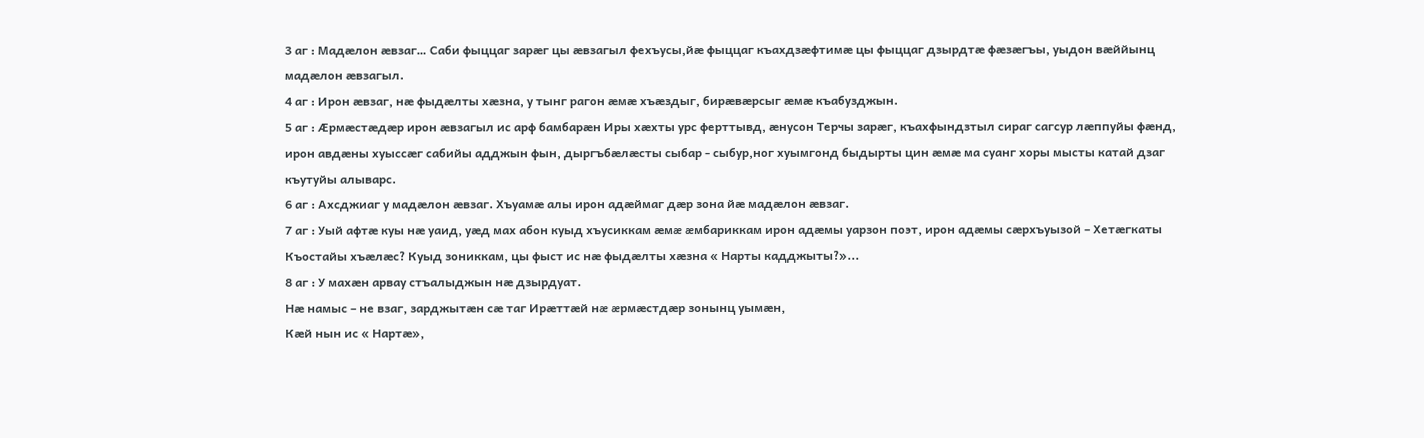3 аг : Мадæлон æвзаг… Саби фыццаг зарæг цы æвзагыл фехъусы,йæ фыццаг къахдзæфтимæ цы фыццаг дзырдтæ фæзæгъы, уыдон вæййынц мадæлон æвзагыл.
4 аг : Ирон æвзаг, нæ фыдæлты хæзна, у тынг рагон æмæ хъæздыг, бирæвæрсыг æмæ къабузджын.
5 аг : Æрмæстæдæр ирон æвзагыл ис арф бамбарæн Иры хæхты урс ферттывд, æнусон Терчы зарæг, къахфындзтыл сираг сагсур лæппуйы фæнд, ирон авдæны хуыссæг сабийы адджын фын, дыргъбæлæсты сыбар - сыбур,ног хуымгонд быдырты цин æмæ ма суанг хоры мысты катай дзаг къутуйы алыварс.
6 аг : Ахсджиаг у мадæлон æвзаг. Хъуамæ алы ирон адæймаг дæр зона йæ мадæлон æвзаг.
7 аг : Уый афтæ куы нæ уаид, уæд мах абон куыд хъусиккам æмæ æмбариккам ирон адæмы уарзон поэт, ирон адæмы сæрхъуызой – Хетæгкаты Къостайы хъæлæс? Куыд зониккам, цы фыст ис нæ фыдæлты хæзна « Нарты кадджыты?»...
8 аг : У махæн арвау стъалыджын нæ дзырдуат.
Нæ намыс – не взаг, зарджытæн сæ таг Ирæттæй нæ æрмæстдæр зонынц уымæн,
Кæй нын ис « Нартæ»,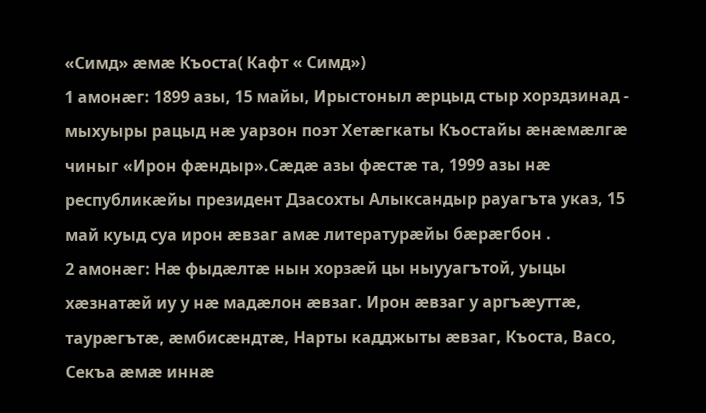«Симд» æмæ Къоста( Кафт « Симд»)
1 амонæг: 1899 азы, 15 майы, Ирыстоныл æрцыд стыр хорздзинад - мыхуыры рацыд нæ уарзон поэт Хетæгкаты Къостайы æнæмæлгæ чиныг «Ирон фæндыр».Сæдæ азы фæстæ та, 1999 азы нæ республикæйы президент Дзасохты Алыксандыр рауагъта указ, 15 май куыд суа ирон æвзаг амæ литературæйы бæрæгбон .
2 амонæг: Нæ фыдæлтæ нын хорзæй цы ныууагътой, уыцы хæзнатæй иу у нæ мадæлон æвзаг. Ирон æвзаг у аргъæуттæ, таурæгътæ, æмбисæндтæ, Нарты кадджыты æвзаг, Къоста, Васо, Секъа æмæ иннæ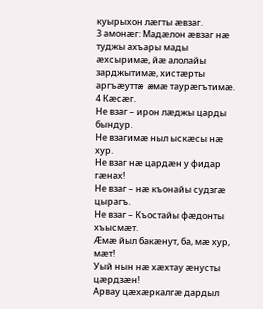куырыхон лæгты æвзаг.
3 амонæг: Мадæлон æвзаг нæ туджы ахъары мады æхсыримæ, йæ алолайы зарджытимæ, хистæрты аргъæуттæ æмæ таурæгътимæ.
4 Кæсæг.
Не взаг – ирон лæджы царды бындур.
Не взагимæ ныл ыскæсы нæ хур.
Не взаг нæ цардæн у фидар гæнах!
Не взаг – нæ къонайы судзгæ цырагъ.
Не взаг – Къостайы фæдонты хъысмæт.
Æмæ йыл бакæнут, ба, мæ хур, мæт!
Уый нын нæ хæхтау æнусты цæрдзæн!
Арвау цæхæркалгæ дардыл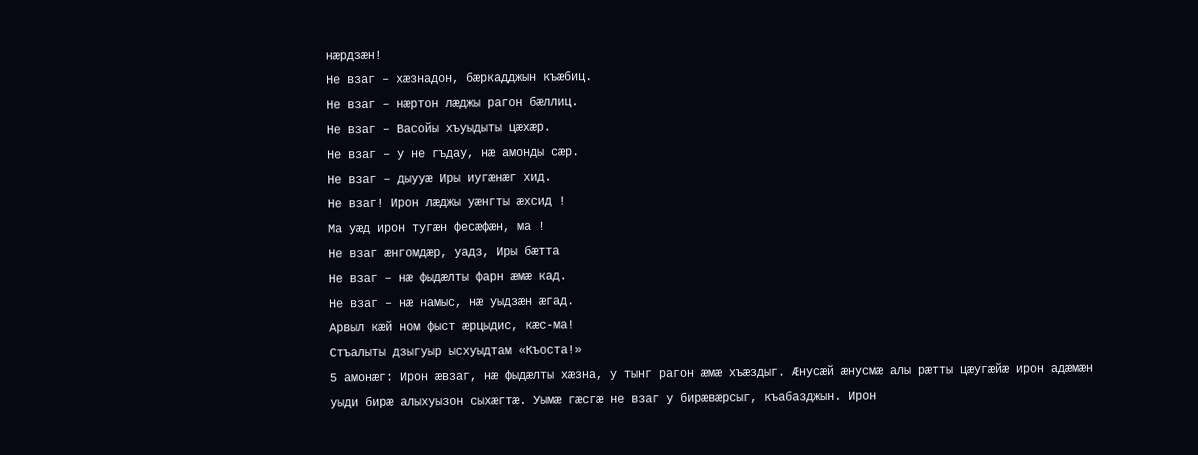нæрдзæн!
Не взаг – хæзнадон, бæркадджын къæбиц.
Не взаг – нæртон лæджы рагон бæллиц.
Не взаг – Васойы хъуыдыты цæхæр.
Не взаг – у не гъдау, нæ амонды сæр.
Не взаг – дыууæ Иры иугæнæг хид.
Не взаг! Ирон лæджы уæнгты æхсид !
Ма уæд ирон тугæн фесæфæн, ма !
Не взаг æнгомдæр, уадз, Иры бæтта
Не взаг – нæ фыдæлты фарн æмæ кад.
Не взаг – нæ намыс, нæ уыдзæн æгад.
Арвыл кæй ном фыст æрцыдис, кæс-ма!
Стъалыты дзыгуыр ысхуыдтам «Къоста!»
5 амонæг: Ирон æвзаг, нæ фыдæлты хæзна, у тынг рагон æмæ хъæздыг. Æнусæй æнусмæ алы рæтты цæугæйæ ирон адæмæн уыди бирæ алыхуызон сыхæгтæ. Уымæ гæсгæ не взаг у бирæвæрсыг, къабазджын. Ирон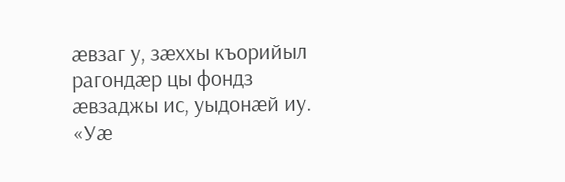æвзаг у, зæххы къорийыл рагондæр цы фондз æвзаджы ис, уыдонæй иу.
«Уæ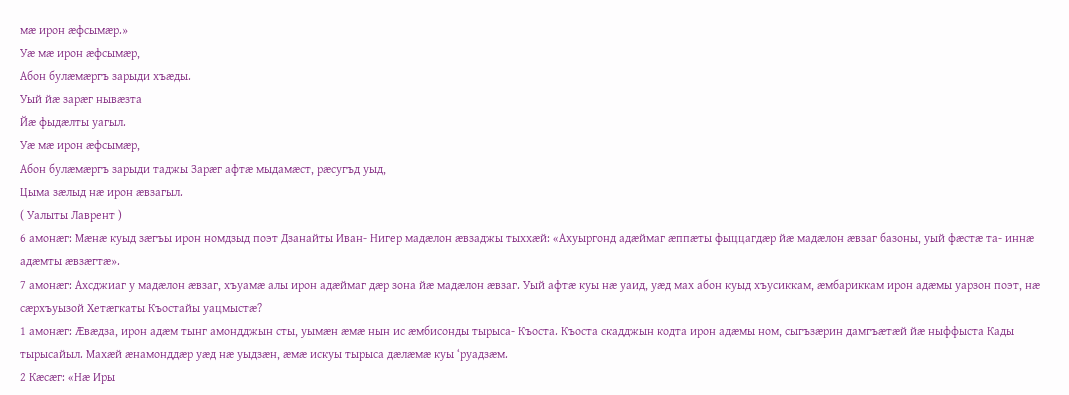мæ ирон æфсымæр.»
Уæ мæ ирон æфсымæр,
Абон булæмæргъ зарыди хъæды.
Уый йæ зарæг нывæзта
Йæ фыдæлты уагыл.
Уæ мæ ирон æфсымæр,
Абон булæмæргъ зарыди таджы Зарæг афтæ мыдамæст, рæсугъд уыд,
Цыма зæлыд нæ ирон æвзагыл.
( Уалыты Лаврент )
6 амонæг: Мæнæ куыд зæгъы ирон номдзыд поэт Дзанайты Иван- Нигер мадæлон æвзаджы тыххæй: «Ахуыргонд адæймаг æппæты фыццагдæр йæ мадæлон æвзаг базоны, уый фæстæ та- иннæ адæмты æвзæгтæ».
7 амонæг: Ахсджиаг у мадæлон æвзаг, хъуамæ алы ирон адæймаг дæр зона йæ мадæлон æвзаг. Уый афтæ куы нæ уаид, уæд мах абон куыд хъусиккам, æмбариккам ирон адæмы уарзон поэт, нæ сæрхъуызой Хетæгкаты Къостайы уацмыстæ?
1 амонæг: Æвæдза, ирон адæм тынг амондджын сты, уымæн æмæ нын ис æмбисонды тырыса- Къоста. Къоста скадджын кодта ирон адæмы ном, сыгъзæрин дамгъæтæй йæ ныффыста Кады тырысайыл. Махæй æнамонддæр уæд нæ уыдзæн, æмæ искуы тырыса дæлæмæ куы ‘руадзæм.
2 Кæсæг: «Нæ Иры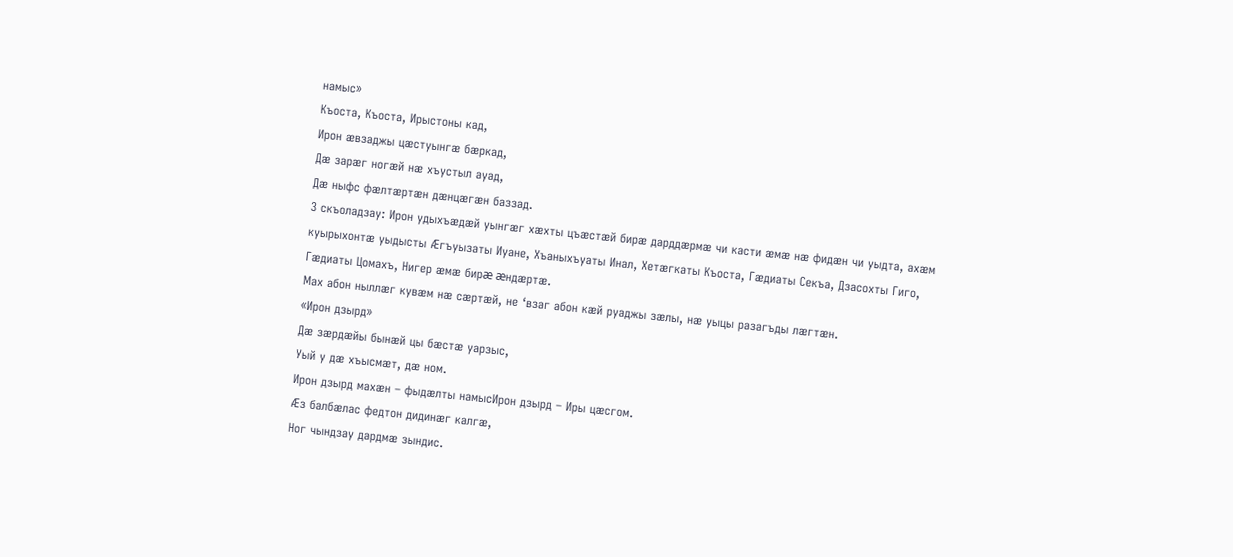намыс»
Къоста, Къоста, Ирыстоны кад,
Ирон æвзаджы цæстуынгæ бæркад,
Дæ зарæг ногæй нæ хъустыл ауад,
Дæ ныфс фæлтæртæн дæнцæгæн баззад.
3 скъоладзау: Ирон удыхъæдæй уынгæг хæхты цъæстæй бирæ дарддæрмæ чи касти æмæ нæ фидæн чи уыдта, ахæм куырыхонтæ уыдысты Æгъуызаты Иуане, Хъаныхъуаты Инал, Хетæгкаты Къоста, Гæдиаты Секъа, Дзасохты Гиго, Гæдиаты Цомахъ, Нигер æмæ бирæ æндæртæ.
Мах абон ныллæг кувæм нæ сæртæй, не ‘взаг абон кæй руаджы зæлы, нæ уыцы разагъды лæгтæн.
«Ирон дзырд»
Дæ зæрдæйы бынæй цы бæстæ уарзыс,
Уый у дæ хъысмæт, дæ ном.
Ирон дзырд махæн – фыдæлты намысИрон дзырд – Иры цæсгом.
Æз балбæлас федтон дидинæг калгæ,
Ног чындзау дардмæ зындис.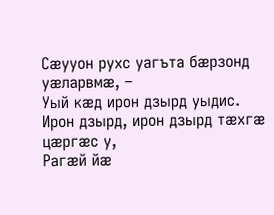Сæууон рухс уагъта бæрзонд уæларвмæ, –
Уый кæд ирон дзырд уыдис.
Ирон дзырд, ирон дзырд тæхгæ цæргæс у,
Рагæй йæ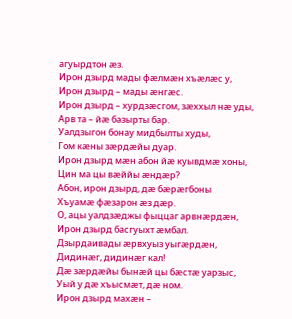агуырдтон æз.
Ирон дзырд мады фæлмæн хъæлæс у,
Ирон дзырд – мады æнгæс.
Ирон дзырд – хурдзæсгом, зæххыл нæ уды,
Арв та – йæ базырты бар.
Уалдзыгон бонау мидбылты худы,
Гом кæны зæрдæйы дуар.
Ирон дзырд мæн абон йæ куывдмæ хоны,
Цин ма цы вæййы æндæр?
Абон, ирон дзырд, дæ бæрæгбоны
Хъуамæ фæзарон æз дæр.
О, ацы уалдзæджы фыццаг арвнæрдæн,
Ирон дзырд басгуыхт æмбал.
Дзырдаивады æрвхуыз уыгæрдæн,
Дидинæг, дидинæг кал!
Дæ зæрдæйы бынæй цы бæстæ уарзыс,
Уый у дæ хъысмæт, дæ ном.
Ирон дзырд махæн –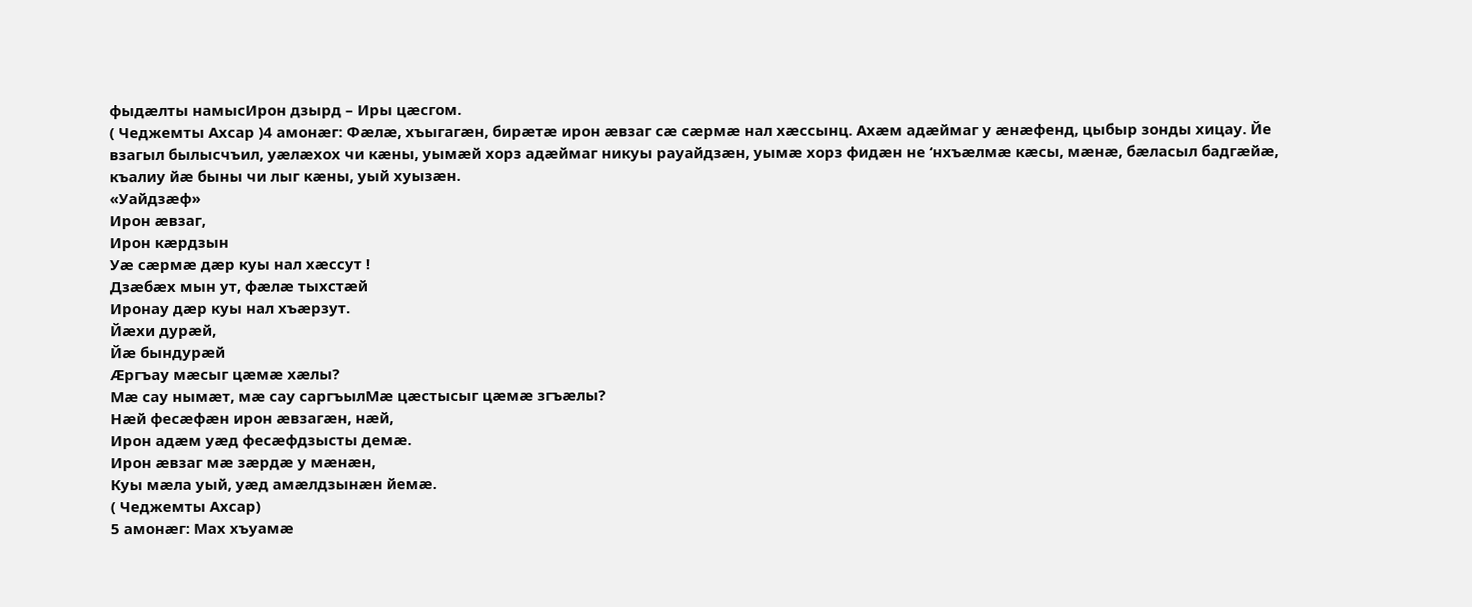фыдæлты намысИрон дзырд – Иры цæсгом.
( Чеджемты Ахсар )4 амонæг: Фæлæ, хъыгагæн, бирæтæ ирон æвзаг сæ сæрмæ нал хæссынц. Ахæм адæймаг у æнæфенд, цыбыр зонды хицау. Йе взагыл былысчъил, уæлæхох чи кæны, уымæй хорз адæймаг никуы рауайдзæн, уымæ хорз фидæн не ‘нхъæлмæ кæсы, мæнæ, бæласыл бадгæйæ, къалиу йæ быны чи лыг кæны, уый хуызæн.
«Уайдзæф»
Ирон æвзаг,
Ирон кæрдзын
Уæ сæрмæ дæр куы нал хæссут !
Дзæбæх мын ут, фæлæ тыхстæй
Иронау дæр куы нал хъæрзут.
Йæхи дурæй,
Йæ бындурæй
Æргъау мæсыг цæмæ хæлы?
Мæ сау нымæт, мæ сау саргъылМæ цæстысыг цæмæ згъæлы?
Нæй фесæфæн ирон æвзагæн, нæй,
Ирон адæм уæд фесæфдзысты демæ.
Ирон æвзаг мæ зæрдæ у мæнæн,
Куы мæла уый, уæд амæлдзынæн йемæ.
( Чеджемты Ахсар)
5 амонæг: Мах хъуамæ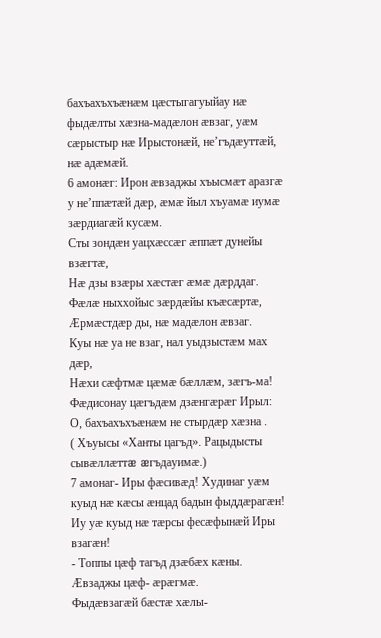бахъахъхъæнæм цæстыгагуыйау нæ фыдæлты хæзна-мадæлон æвзаг, уæм сæрыстыр нæ Ирыстонæй, не’гъдæуттæй, нæ адæмæй.
6 амонæг: Ирон æвзаджы хъысмæт аразгæ у не’ппæтæй дæр, æмæ йыл хъуамæ иумæ зæрдиагæй кусæм.
Сты зондæн уацхæссæг æппæт дунейы взæгтæ,
Нæ дзы взæры хæстæг æмæ дæрддаг.
Фæлæ ныххойыс зæрдæйы къæсæртæ,
Æрмæстдæр ды, нæ мадæлон æвзаг.
Куы нæ уа не взаг, нал уыдзыстæм мах дæр,
Нæхи сæфтмæ цæмæ бæллæм, зæгъ-ма!
Фæдисонау цæгъдæм дзæнгæрæг Ирыл:
О, бахъахъхъæнæм не стырдæр хæзна .
( Хъуысы «Ханты цагъд». Рацыдысты сывæллæттæ æгъдауимæ.)
7 амонаг- Иры фæсивæд! Худинаг уæм куыд нæ кæсы æнцад бадын фыддæрагæн!
Иу уæ куыд нæ тæрсы фесæфынæй Иры взагæн!
- Топпы цæф тагъд дзæбæх кæны.
Æвзаджы цæф- æрæгмæ.
Фыдæвзагæй бæстæ хæлы-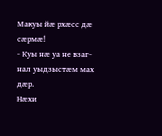Макуы йæ рхæсс дæ сæрмæ!
- Куы нæ уа не взаг- нал уыдзыстæм мах дæр.
Нæхи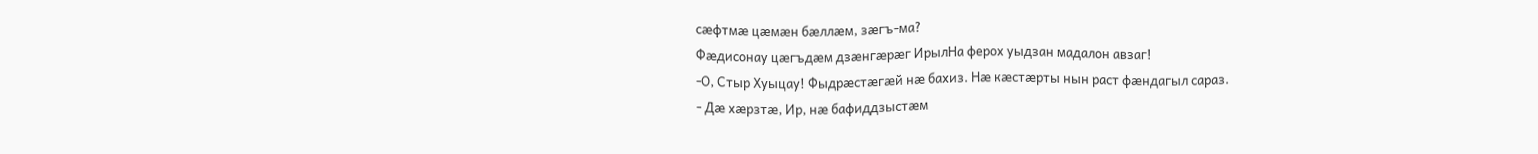сæфтмæ цæмæн бæллæм, зæгъ-ма?
Фæдисонау цæгъдæм дзæнгæрæг ИрылНа ферох уыдзан мадалон авзаг!
-О, Стыр Хуыцау! Фыдрæстæгæй нæ бахиз. Нæ кæстæрты нын раст фæндагыл сараз.
- Дæ хæрзтæ, Ир, нæ бафиддзыстæм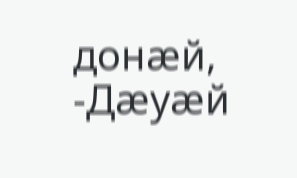донæй,
-Дæуæй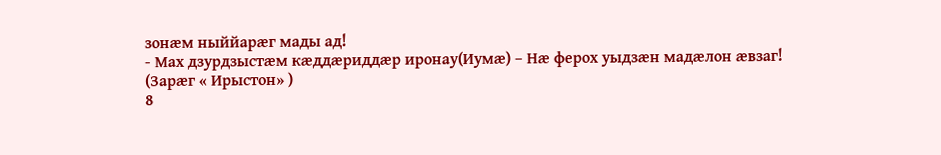зонæм ныййарæг мады ад!
- Мах дзурдзыстæм кæддæриддæр иронау(Иумæ) – Нæ ферох уыдзæн мадæлон æвзаг!
(Зарæг « Ирыстон» )
8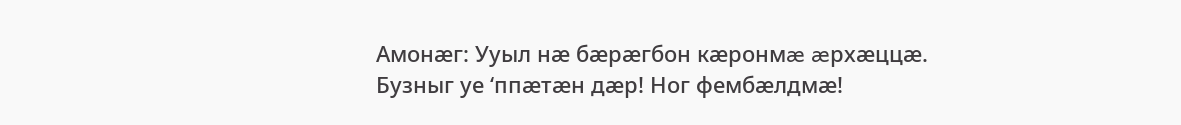Амонæг: Ууыл нæ бæрæгбон кæронмæ æрхæццæ. Бузныг уе ‘ппæтæн дæр! Ног фембæлдмæ!